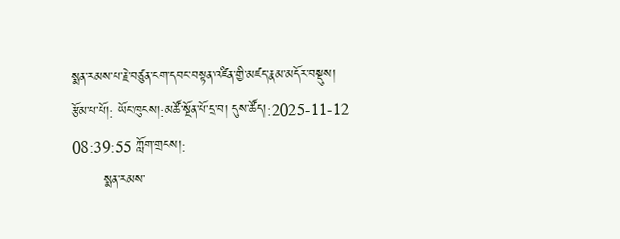སྨན་རམས་པ་རྗེ་བཙུན་ངག་དབང་བསྟན་འཛིན་གྱི་མཛད་རྣམ་མདོར་བསྡུས།
རྩོམ་པ་པོ།: ཡོང་ཁུངས།:མཚོ་སྔོན་པོ་དྲ་བ། དུས་ཚོད།:2025-11-12 08:39:55 ཀློག་གྲངས།:
       སྨན་རམས་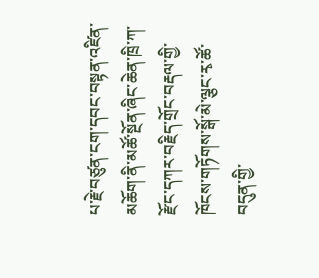པ་རྗེ་བཙུན་ངག་དབང་བསྟན་འཛིན་མཆོག་ནི་མཚོ་སྔོན་ཞིང་ཆེན་ཁྲི་ཀ་རྫོང་དཀར་བརྗིད་གྲོང་བརྡལ་གྱི་ཁོངས་གཏོགས་སྒོ་མེ་ལྕང་རྭ་ཚོ་བདུན་གྱི་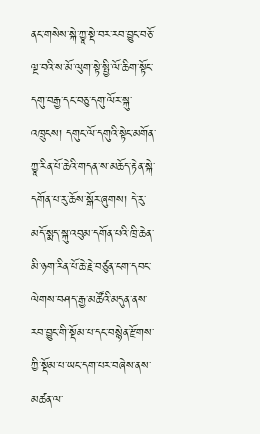ནང་གསེས་སྐེ་ཀྱཱ་སྡེ་བར་རབ་བྱུང་བཅོ་ལྔ་བའི་ས་མོ་ལུག་སྟེ་སྤྱི་ལོ་ཆིག་སྟོང་དགུ་བརྒྱ་དང་བཅུ་དགུ་ལོར་སྐུ་འཁྲུངས། དགུང་ལོ་དགུའི་སྟེང་མགོན་ཀྱཱ་རིན་པོ་ཆེའི་གདན་ས་མཆོད་རྟེན་སྐེ་དགོན་པ་རུ་ཆོས་སྒོར་ཞུགས། དེ་རུ་མདོ་སྨད་སྐུ་འབུམ་དགོན་པའི་ཁྲི་ཆེན་མི་ཉག་རིན་པོ་ཆེ་རྗེ་བཙུན་ངག་དབང་ལེགས་བཤད་རྒྱ་མཚོའི་མདུན་ནས་རབ་བྱུང་གི་སྡོམ་པ་དང་བསྙེན་རྫོགས་ཀྱི་སྡོམ་པ་ཡང་དག་པར་བཞེས་ནས་མཚན་ལ་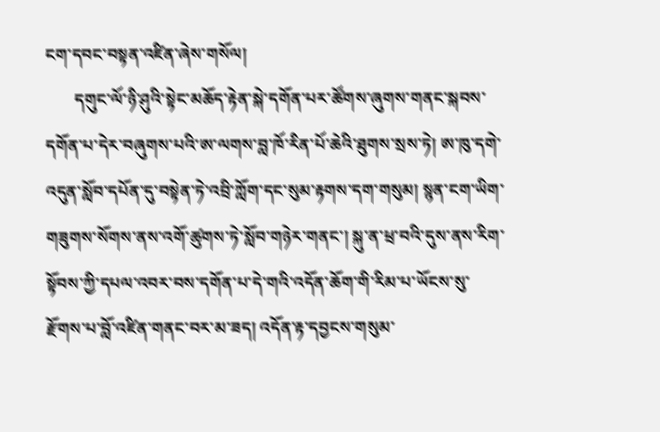ངག་དབང་བསྟན་འཛིན་ཞེས་གསོལ།
       དགུང་ལོ་ཉི་ཤུའི་སྟེང་མཆོད་རྟེན་སྐེ་དགོན་པར་ཚོགས་ཞུགས་གནང་སྐབས་དགོན་པ་དེར་བཞུགས་པའི་ཨ་ལགས་བླ་ཁོ་རིན་པོ་ཆེའི་ཐུགས་སྲས་ཏེ། ཨ་ཁུ་དགེ་འདུན་སློབ་དཔོན་དུ་བསྟེན་ཏེ་འབྲི་ཀློག་དང་སུམ་རྟགས་དག་གསུམ། སྙན་ངག་ཡིག་གཟུགས་སོགས་ནས་འགོ་ཚུགས་ཏེ་སློབ་གཉེར་གནང་། སྐུ་ན་ཕྲ་བའི་དུས་ནས་རིག་སྟོབས་ཀྱི་དཔལ་འབར་བས་དགོན་པ་དེ་གའི་འདོན་ཆོག་གི་རིམ་པ་ཡོངས་སུ་རྫོགས་པ་བློ་འཛིན་གནང་བར་མ་ཟད། འདོན་རྟ་དབྱངས་གསུམ་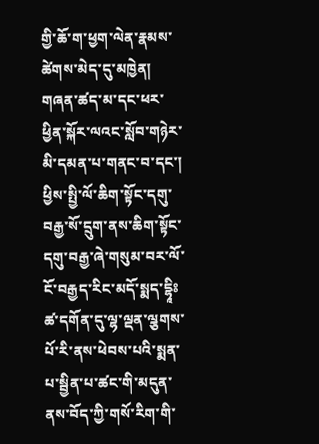གྱི་ཆོ་ག་ཕྱག་ལེན་རྣམས་ཚེགས་མེད་དུ་མཁྱེན། གཞན་ཚད་མ་དང་ཕར་ཕྱིན་སྐོར་ལའང་སློབ་གཉེར་མི་དམན་པ་གནང་བ་དང་། ཕྱིས་སྤྱི་ལོ་ཆིག་སྟོང་དགུ་བརྒྱ་སོ་དྲུག་ནས་ཆིག་སྟོང་དགུ་བརྒྱ་ཞེ་གསུམ་བར་ལོ་ངོ་བརྒྱད་རིང་མདོ་སྨད་དྷཱིཿཚ་དགོན་དུ་ལྷ་ལྡན་ལྕགས་པོ་རི་ནས་ཕེབས་པའི་སྨན་པ་སྦྱིན་པ་ཚང་གི་མདུན་ནས་བོད་ཀྱི་གསོ་རིག་གི་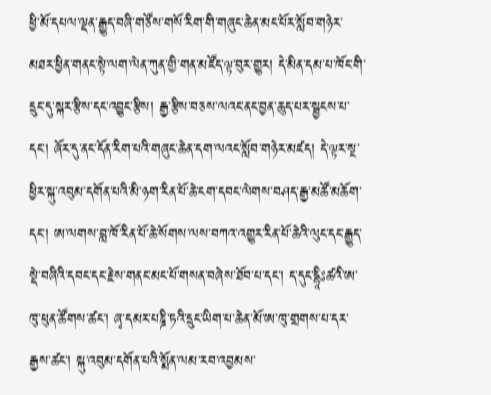ཕྱི་མོ་དཔལ་ལྡན་རྒྱུད་བཞི་གཙོས་གསོ་རིག་གི་གཞུང་ཆེན་མང་པོར་སློབ་གཉེར་མཐར་ཕྱིན་གནང་སྟེ་ལག་ལེན་ཀུན་གྱི་གན་མཛོད་ལྟ་བུར་གྱུར། དེ་མིན་དམ་པ་ཁོང་གི་དྲུང་དུ་སྐར་རྩིས་དང་འབྱུང་རྩིས། རྒྱ་རྩིས་བཅས་ལའང་ནང་བྱན་ཆུད་པར་སྦྱངས་པ་དང་། ཞོར་དུ་ནང་དོན་རིག་པའི་གཞུང་ཆེན་དག་ལའང་སློབ་གཉེར་མཛད། དེ་ལྟར་སྔ་ཕྱིར་སྐུ་འབུམ་དགོན་པའི་མི་ཉག་རིན་པོ་ཆེ་ངག་དབང་ལེགས་བཤད་རྒྱ་མཚོ་མཆོག་དང་། ཨ་ལགས་བླ་ཁོ་རིན་པོ་ཆེ་སོགས་ལས་བཀའ་འགྱུར་རིན་པོ་ཆེའི་ལུང་དང་རྒྱུད་སྡེ་བཞིའི་དབང་དང་རྗེས་གནང་མང་པོ་གསན་བཞེས་ཐོབ་པ་དང་། ད་དུང་དྷཱིཿཚའི་ཨ་ཁུ་ཕུན་ཚོགས་ཚང་། ཞྭ་དམར་པཎྜི་ཏའི་དྲུང་ཡིག་པ་ཆེན་མོ་ཨ་ཁུ་གྲགས་པ་དར་རྒྱས་ཚང་། སྐུ་འབུམ་དགོན་པའི་སྨོན་ལམ་རབ་འབྱམས་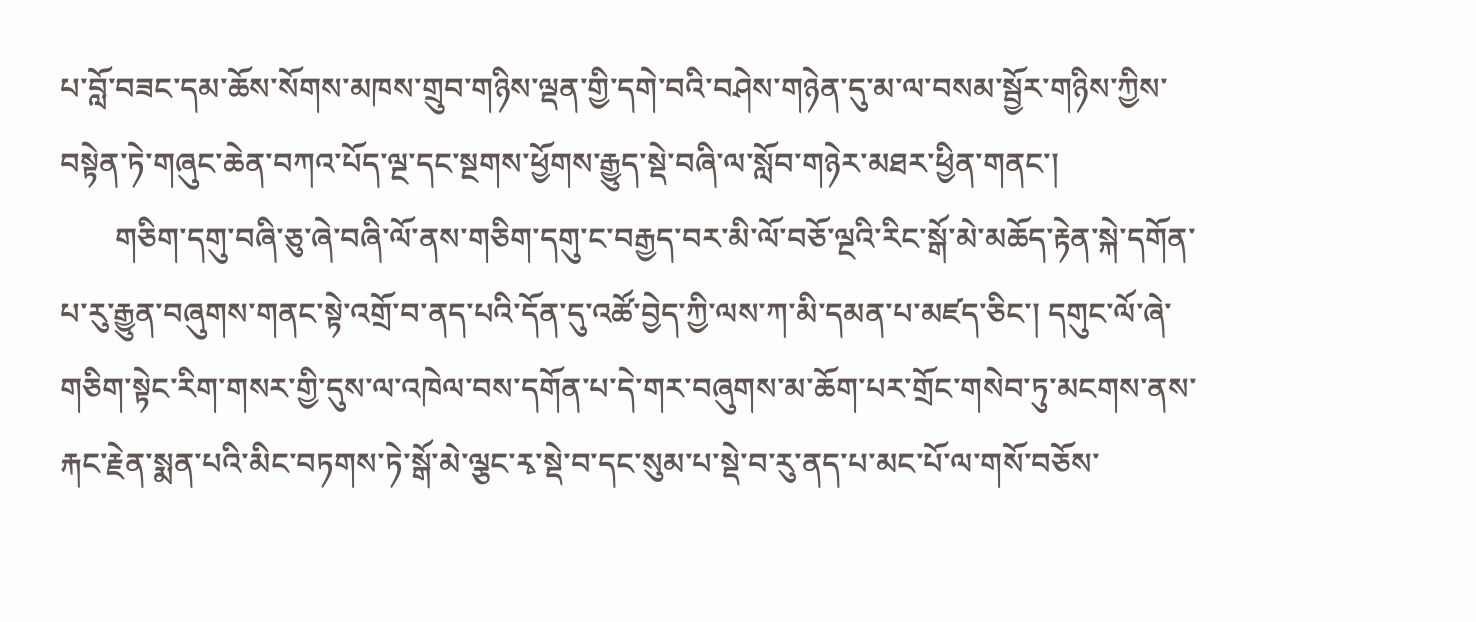པ་བློ་བཟང་དམ་ཆོས་སོགས་མཁས་གྲུབ་གཉིས་ལྡན་གྱི་དགེ་བའི་བཤེས་གཉེན་དུ་མ་ལ་བསམ་སྦྱོར་གཉིས་ཀྱིས་བསྟེན་ཏེ་གཞུང་ཆེན་བཀའ་པོད་ལྔ་དང་སྔགས་ཕྱོགས་རྒྱུད་སྡེ་བཞི་ལ་སློབ་གཉེར་མཐར་ཕྱིན་གནང་།
       གཅིག་དགུ་བཞི་ཅུ་ཞེ་བཞི་ལོ་ནས་གཅིག་དགུ་ང་བརྒྱད་བར་མི་ལོ་བཅོ་ལྔའི་རིང་སྒོ་མེ་མཆོད་རྟེན་སྐེ་དགོན་པ་རུ་རྒྱུན་བཞུགས་གནང་སྟེ་འགྲོ་བ་ནད་པའི་དོན་དུ་འཚོ་བྱེད་ཀྱི་ལས་ཀ་མི་དམན་པ་མཛད་ཅིང་། དགུང་ལོ་ཞེ་གཅིག་སྟེང་རིག་གསར་གྱི་དུས་ལ་འཁེལ་བས་དགོན་པ་དེ་གར་བཞུགས་མ་ཆོག་པར་གྲོང་གསེབ་ཏུ་མངགས་ནས་རྐང་རྗེན་སྨན་པའི་མིང་བཏགས་ཏེ་སྒོ་མེ་ལྕང་རྭ་སྡེ་བ་དང་སུམ་པ་སྡེ་བ་རུ་ནད་པ་མང་པོ་ལ་གསོ་བཅོས་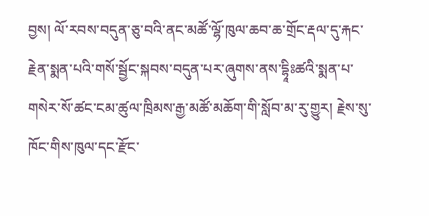བྱས། ལོ་རབས་བདུན་ཅུ་བའི་ནང་མཚོ་ལྷོ་ཁུལ་ཆབ་ཆ་གྲོང་རྡལ་དུ་རྐང་རྗེན་སྨན་པའི་གསོ་སྦྱོང་སྐབས་བདུན་པར་ཞུགས་ནས་དྷཱིཿཚའི་སྨན་པ་གསེར་སོ་ཚང་ངམ་ཚུལ་ཁྲིམས་རྒྱ་མཚོ་མཆོག་གི་སློབ་མ་རུ་གྱུར། རྗེས་སུ་ཁོང་གིས་ཁུལ་དང་རྫོང་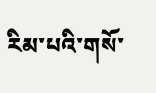རིམ་པའི་གསོ་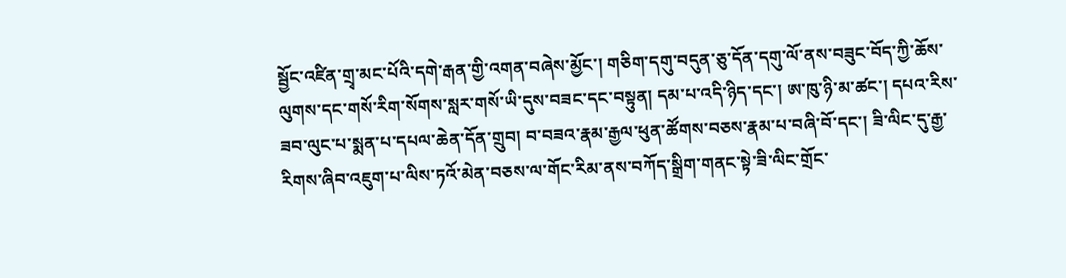སྦྱོང་འཛིན་གྲྭ་མང་པོའི་དགེ་རྒན་གྱི་འགན་བཞེས་མྱོང་། གཅིག་དགུ་བདུན་ཅུ་དོན་དགུ་ལོ་ནས་བཟུང་བོད་ཀྱི་ཆོས་ལུགས་དང་གསོ་རིག་སོགས་སླར་གསོ་ཡི་དུས་བཟང་དང་བསྟུན། དམ་པ་འདི་ཉིད་དང་། ཨ་ཁུ་ཉི་མ་ཚང་། དཔའ་རིས་ཟབ་ལུང་པ་སྨན་པ་དཔལ་ཆེན་དོན་གྲུབ། བ་བཟའ་རྣམ་རྒྱལ་ཕུན་ཚོགས་བཅས་རྣམ་པ་བཞི་བོ་དང་། ཟི་ལིང་དུ་རྒྱ་རིགས་ཞིབ་འཇུག་པ་ལིས་ཏའོ་མེན་བཅས་ལ་གོང་རིམ་ནས་བཀོད་སྒྲིག་གནང་སྟེ་ཟི་ལིང་གྲོང་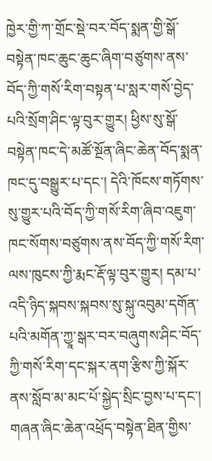ཁྱེར་གྱི་ཀ་གྲོང་སྡེ་བར་བོད་སྨན་གྱི་སྒོ་བསྟེན་ཁང་ཆུང་ཆུང་ཞིག་བཙུགས་ནས་བོད་ཀྱི་གསོ་རིག་བསྟན་པ་སླར་གསོ་བྱེད་པའི་སྲོག་ཤིང་ལྟ་བུར་གྱུར། ཕྱིས་སུ་སྒོ་བསྟེན་ཁང་དེ་མཚོ་སྔོན་ཞིང་ཆེན་བོད་སྨན་ཁང་དུ་བསྒྱུར་པ་དང་། དེའི་ཁོངས་གཏོགས་སུ་གྱུར་པའི་བོད་ཀྱི་གསོ་རིག་ཞིབ་འཇུག་ཁང་སོགས་བཙུགས་ནས་བོད་ཀྱི་གསོ་རིག་ལས་ཁུངས་ཀྱི་རྨང་རྡོ་ལྟ་བུར་གྱུར། དམ་པ་འདི་ཉིད་སྐབས་སྐབས་སུ་སྐུ་འབུམ་དགོན་པའི་མགོན་ཀྱཱ་སྒར་བར་བཞུགས་ཤིང་བོད་ཀྱི་གསོ་རིག་དང་སྐར་ནག་རྩིས་ཀྱི་སྐོར་ནས་སློབ་མ་མང་པོ་སྐྱེད་སྲིང་བྱས་པ་དང་། གཞན་ཞིང་ཆེན་འཕྲོད་བསྟེན་ཐིན་གྱིས་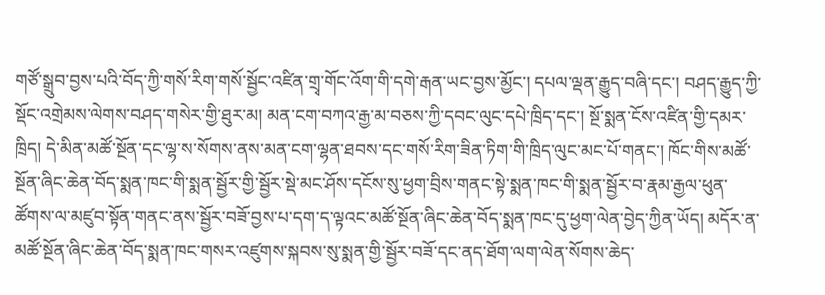གཙོ་སྒྲུབ་བྱས་པའི་བོད་ཀྱི་གསོ་རིག་གསོ་སྦྱོང་འཛིན་གྲྭ་གོང་འོག་གི་དགེ་རྒན་ཡང་བྱས་མྱོང་། དཔལ་ལྡན་རྒྱུད་བཞི་དང་། བཤད་རྒྱུད་ཀྱི་སྡོང་འགྲེམས་ལེགས་བཤད་གསེར་གྱི་ཐུར་མ། མན་ངག་བཀའ་རྒྱ་མ་བཅས་ཀྱི་དབང་ལུང་དཔེ་ཁྲིད་དང་། སྔོ་སྨན་ངོས་འཛིན་གྱི་དམར་ཁྲིད། དེ་མིན་མཚོ་སྔོན་དང་ལྷ་ས་སོགས་ནས་མན་ངག་ལྷན་ཐབས་དང་གསོ་རིག་ཟིན་ཏིག་གི་ཁྲིད་ལུང་མང་པོ་གནང་། ཁོང་གིས་མཚོ་སྔོན་ཞིང་ཆེན་བོད་སྨན་ཁང་གི་སྨན་སྦྱོར་གྱི་སྦྱོར་སྡེ་མང་ཤོས་དངོས་སུ་ཕྱག་བྲིས་གནང་སྟེ་སྨན་ཁང་གི་སྨན་སྦྱོར་བ་རྣམ་རྒྱལ་ཕུན་ཚོགས་ལ་མཛུབ་སྟོན་གནང་ནས་སྦྱོར་བཟོ་བྱས་པ་དག་ད་ལྟའང་མཚོ་སྔོན་ཞིང་ཆེན་བོད་སྨན་ཁང་དུ་ཕྱག་ལེན་བྱེད་ཀྱིན་ཡོད། མདོར་ན་མཚོ་སྔོན་ཞིང་ཆེན་བོད་སྨན་ཁང་གསར་འཛུགས་སྐབས་སུ་སྨན་གྱི་སྦྱོར་བཟོ་དང་ནད་ཐོག་ལག་ལེན་སོགས་ཆེད་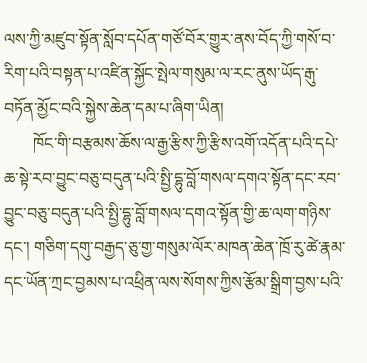ལས་ཀྱི་མཛུབ་སྟོན་སློབ་དཔོན་གཙོ་བོར་གྱུར་ནས་བོད་ཀྱི་གསོ་བ་རིག་པའི་བསྟན་པ་འཛིན་སྐྱོང་སྤེལ་གསུམ་ལ་རང་ནུས་ཡོད་རྒུ་བཏོན་མྱོང་བའི་སྐྱེས་ཆེན་དམ་པ་ཞིག་ཡིན།
       ཁོང་གི་བརྩམས་ཆོས་ལ་རྒྱ་རྩིས་ཀྱི་རྩིས་འགོ་འདོན་པའི་དཔེ་ཆ་སྟེ་རབ་བྱུང་བཅུ་བདུན་པའི་སྤྱི་དྷུ་བློ་གསལ་དགའ་སྟོན་དང་རབ་བྱུང་བཅུ་བདུན་པའི་སྤྱི་དྷུ་བློ་གསལ་དགའ་སྟོན་གྱི་ཆ་ལག་གཉིས་དང་། གཅིག་དགུ་བརྒྱད་ཅུ་གྱ་གསུམ་ལོར་མཁན་ཆེན་ཁྲོ་རུ་ཚེ་རྣམ་དང་ཡོན་ཀྲང་བྱམས་པ་འཕྲིན་ལས་སོགས་ཀྱིས་རྩོམ་སྒྲིག་བྱས་པའི་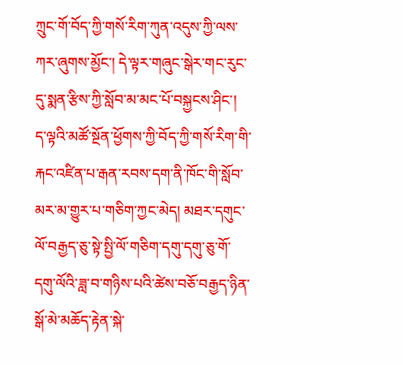ཀྲུང་གོ་བོད་ཀྱི་གསོ་རིག་ཀུན་འདུས་ཀྱི་ལས་ཀར་ཞུགས་མྱོང་། དེ་ལྟར་གཞུང་སྒེར་གང་རུང་དུ་སྨན་རྩིས་ཀྱི་སློབ་མ་མང་པོ་བསྐྱངས་ཤིང་། ད་ལྟའི་མཚོ་སྔོན་ཕྱོགས་ཀྱི་བོད་ཀྱི་གསོ་རིག་གི་རྐང་འཛིན་པ་རྒན་རབས་དག་ནི་ཁོང་གི་སློབ་མར་མ་གྱུར་པ་གཅིག་ཀྱང་མེད། མཐར་དགུང་ལོ་བརྒྱད་ཅུ་སྟེ་སྤྱི་ལོ་གཅིག་དགུ་དགུ་ཅུ་གོ་དགུ་ལོའི་ཟླ་བ་གཉིས་པའི་ཚེས་བཅོ་བརྒྱད་ཉིན་སྒོ་མེ་མཆོད་རྟེན་སྐེ་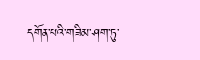དགོན་པའི་གཟིམ་ཤག་ཏུ་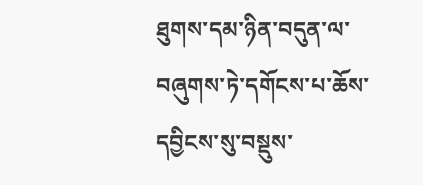ཐུགས་དམ་ཉིན་བདུན་ལ་བཞུགས་ཏེ་དགོངས་པ་ཆོས་དབྱིངས་སུ་བསྡུས་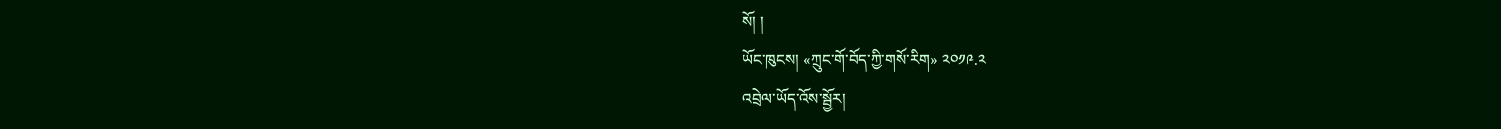སོ། །
ཡོང་ཁུངས། «ཀྲུང་གོ་བོད་ཀྱི་གསོ་རིག» ༢༠༡༩.༢
འབྲེལ་ཡོད་འོས་སྦྱོར།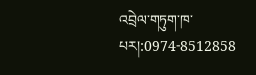འབྲེལ་གཏུག་ཁ་པར།:0974-8512858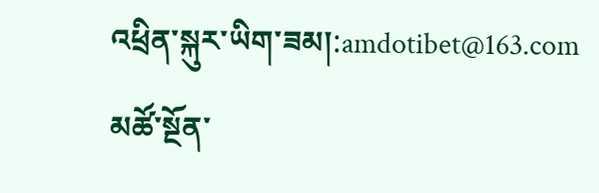འཕྲིན་སྐུར་ཡིག་ཟམ།:amdotibet@163.com
མཚོ་སྔོན་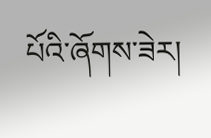པོའི་ཞོགས་ཟེར།